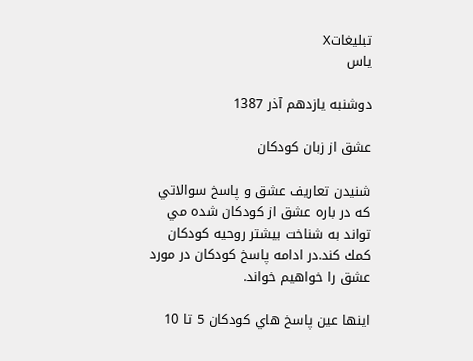تبليغاتX
ياس

دوشنبه یازدهم آذر 1387

عشق از زبان کودکان

شنيدن تعاريف عشق و پاسخ سوالاتي كه در باره عشق از كودكان شده مي تواند به شناخت بيشتر روحيه كودكان كمك كند.در ادامه پاسخ كودكان در مورد عشق را خواهيم خواند.

اينها عين پاسخ هاي كودكان 5 تا 10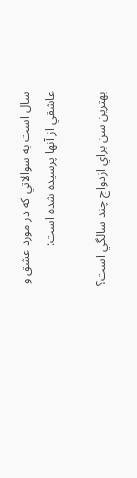سال است به سوالاتي كه در مورد عشق و عاشقي از آنها پرسيده شده است:

بهترين سن براي ازدواج چند سالگي است؟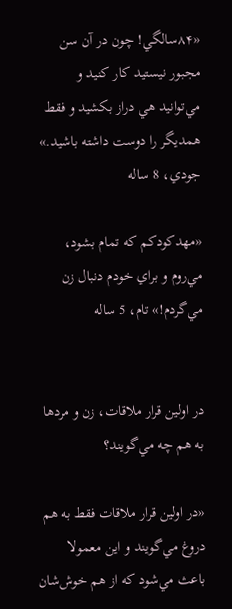«۸۴سالگي! چون در آن سن مجبور نيستيد كار كنيد و مي‌توانيد هي دراز بكشيد و فقط همديگر را دوست داشته باشيد.» جودي، 8 ساله

«مهدكودكم كه تمام بشود، مي‌روم و براي خودم دنبال زن مي‌گردم!» تام، 5 ساله


در اولين قرار ملاقات، زن و مردها به هم چه مي‌گويند؟

«در اولين قرار ملاقات فقط به هم دروغ مي‌گويند و اين معمولا باعث مي‌شود كه از هم خوش‌شان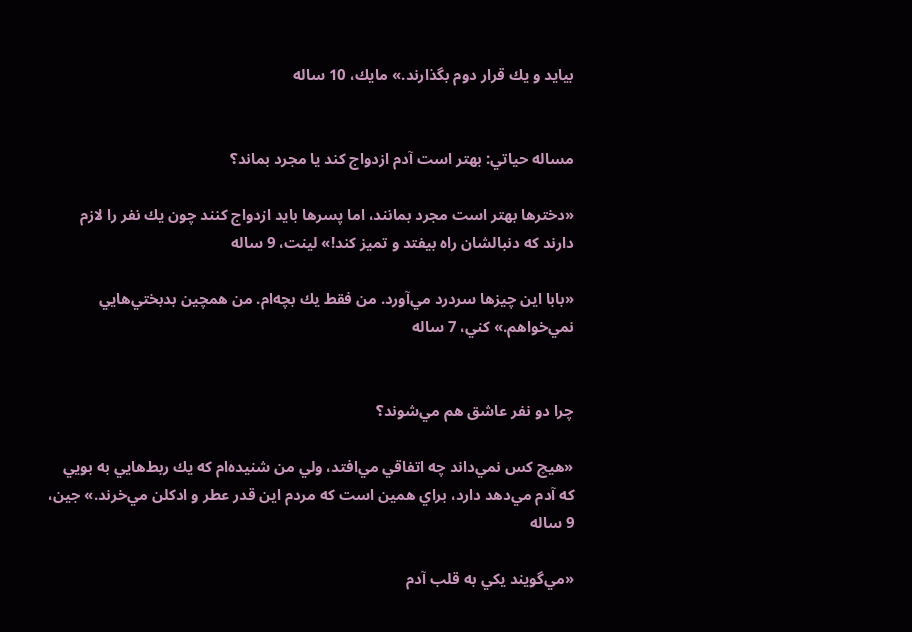بيايد و يك قرار دوم بگذارند.» مايك، 10 ساله


مساله حياتي: بهتر است آدم ازدواج كند يا مجرد بماند؟

«دخترها بهتر است مجرد بمانند، اما پسرها بايد ازدواج كنند چون يك نفر را لازم دارند كه دنبالشان راه بيفتد و تميز كند!» لينت، 9 ساله

«بابا اين چيزها سردرد مي‌آورد. من فقط يك بچه‌ام. من همچين بدبختي‌هايي نمي‌خواهم.» كني، 7 ساله


چرا دو نفر عاشق هم مي‌شوند؟

«هيچ كس نمي‌داند چه اتفاقي مي‌افتد، ولي من شنيده‌ام كه يك ربط‌هايي به بويي كه آدم مي‌دهد دارد، براي همين است كه مردم اين قدر عطر و ادكلن مي‌خرند.» جين، 9 ساله

«مي‌گويند يكي به قلب آدم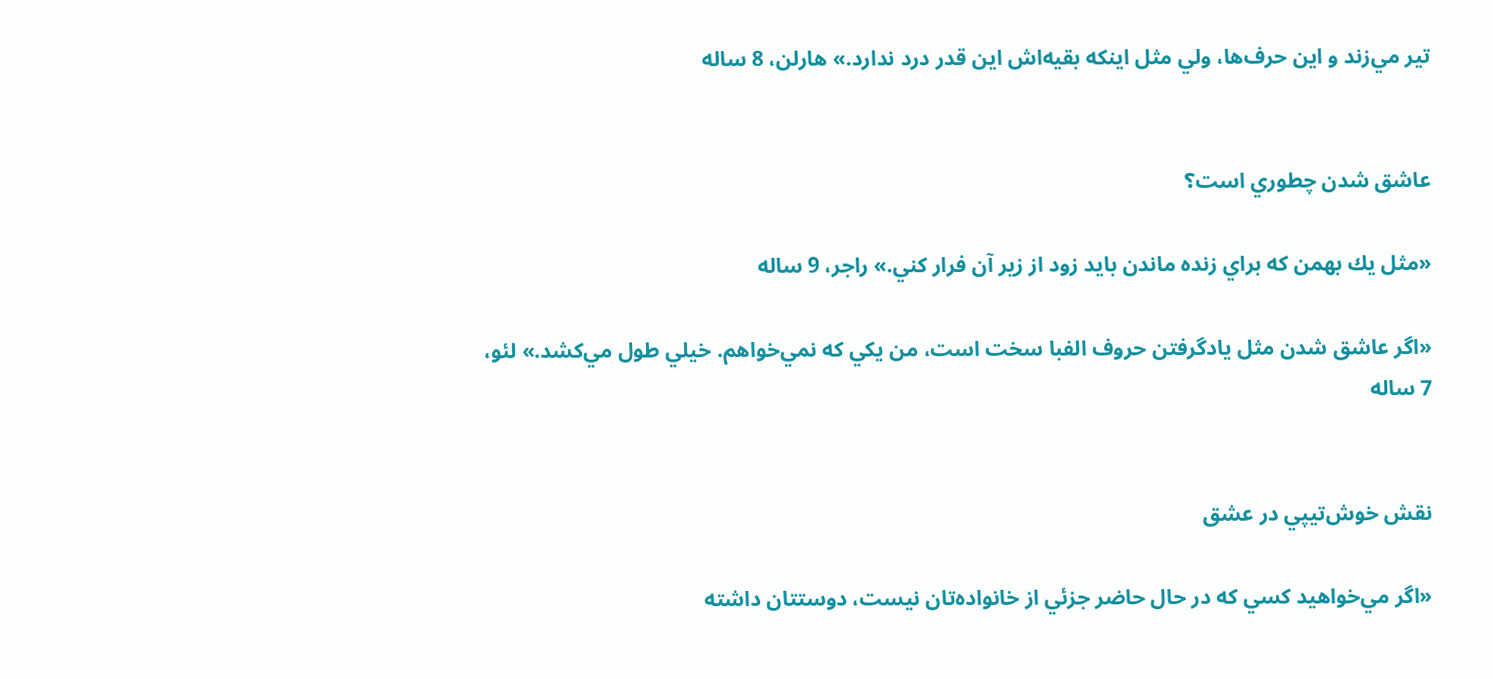تير مي‌زند و اين حرف‌ها، ولي مثل اينكه بقيه‌اش اين قدر درد ندارد.» هارلن، 8 ساله


عاشق شدن چطوري است؟

«مثل يك بهمن كه براي زنده ماندن بايد زود از زير آن فرار كني.» راجر، 9 ساله

«اگر عاشق شدن مثل يادگرفتن حروف الفبا سخت است، من يكي كه نمي‌خواهم. خيلي طول مي‌كشد.» لئو، 7 ساله


نقش خوش‌تيپي در عشق

«اگر مي‌خواهيد كسي كه در حال حاضر جزئي از خانواده‌تان نيست، دوستتان داشته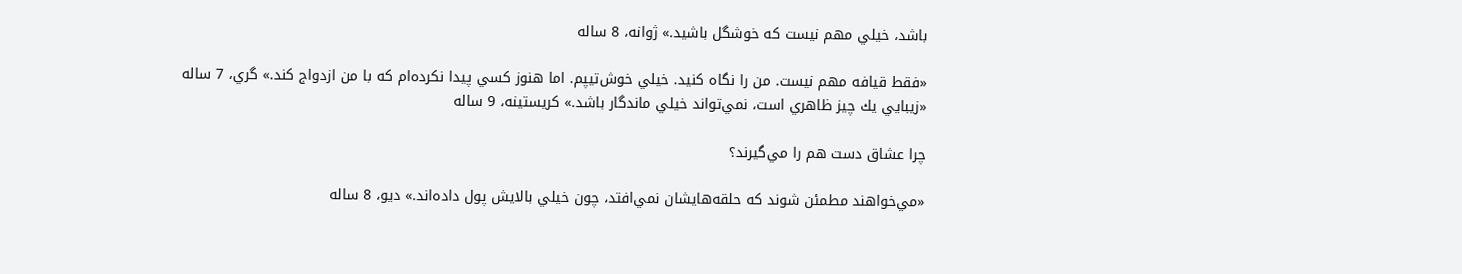باشد، خيلي مهم نيست كه خوشگل باشيد.» ژوانه، 8 ساله

«فقط قيافه مهم نيست. من را نگاه كنيد. خيلي خوش‌تيپم. اما هنوز كسي پيدا نكرده‌ام كه با من ازدواج كند.» گري، 7 ساله
«زيبايي يك چيز ظاهري است، نمي‌تواند خيلي ماندگار باشد.» كريستينه، 9 ساله

چرا عشاق دست هم را مي‌گيرند؟

«مي‌خواهند مطمئن شوند كه حلقه‌هايشان نمي‌افتد، چون خيلي بالايش پول داده‌اند.» ديو، 8 ساله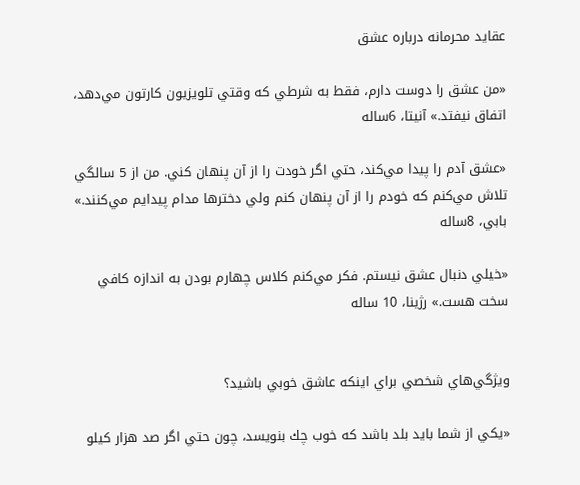عقايد محرمانه درباره عشق

«من عشق را دوست دارم، فقط به شرطي كه وقتي تلويزيون كارتون مي‌دهد، اتفاق نيفتد.» آنيتا، 6ساله

«عشق آدم را پيدا مي‌كند، حتي اگر خودت را از آن پنهان كني. من از 5 سالگي تلاش مي‌كنم كه خودم را از آن پنهان كنم ولي دخترها مدام پيدايم مي‌كنند.» بابي، 8ساله

«خيلي دنبال عشق نيستم. فكر مي‌كنم كلاس چهارم بودن به اندازه كافي سخت هست.» رژينا، 10 ساله


ويژگي‌هاي شخصي براي اينكه عاشق خوبي باشيد؟

«يكي از شما بايد بلد باشد كه خوب چك بنويسد، چون حتي اگر صد هزار كيلو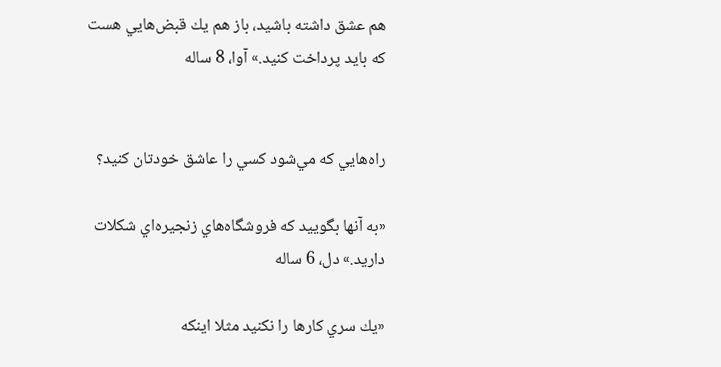هم عشق داشته باشيد، باز هم يك قبض‌هايي هست كه بايد پرداخت كنيد.» آوا، 8 ساله


راه‌هايي كه مي‌شود كسي را عاشق خودتان كنيد؟

«به آنها بگوييد كه فروشگاه‌هاي زنجيره‌اي شكلات داريد.» دل، 6 ساله

«يك سري كارها را نكنيد مثلا اينكه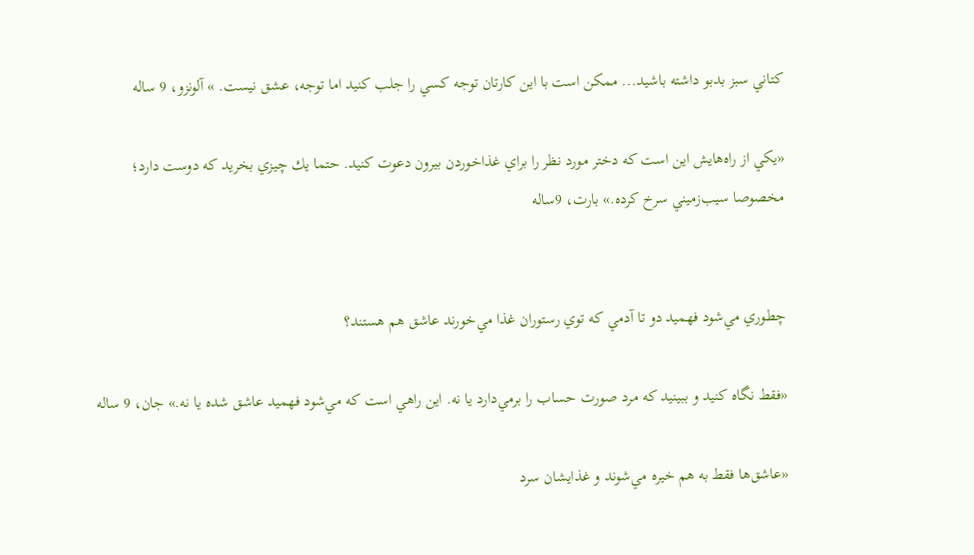كتاني سبز بدبو داشته باشيد... ممكن است با اين كارتان توجه كسي را جلب كنيد اما توجه، عشق نيست. » آلونزو، 9 ساله

«يكي از راه‌هايش اين است كه دختر مورد نظر را براي غذاخوردن بيرون دعوت كنيد. حتما يك چيزي بخريد كه دوست دارد؛ مخصوصا سيب‌زميني سرخ كرده.» بارت، 9ساله


چطوري مي‌شود فهميد دو تا آدمي كه توي رستوران غذا مي‌خورند عاشق هم هستند؟

«فقط نگاه كنيد و ببينيد كه مرد صورت حساب را برمي‌دارد يا نه. اين راهي است كه مي‌شود فهميد عاشق شده يا نه.» جان، 9 ساله

«عاشق‌ها فقط به هم خيره مي‌شوند و غذايشان سرد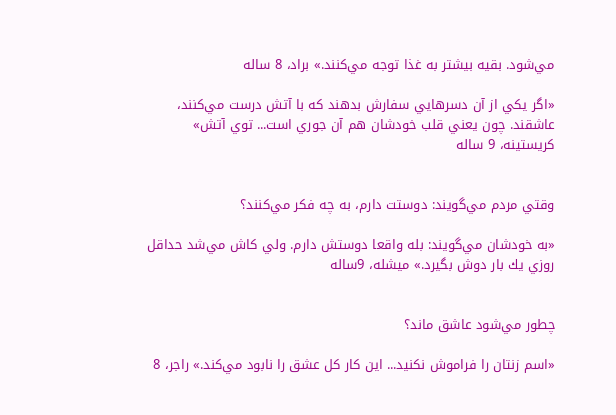مي‌شود. بقيه بيشتر به غذا توجه مي‌كنند.» براد، 8 ساله

«اگر يكي از آن دسرهايي سفارش بدهند كه با آتش درست مي‌كنند، عاشقند. چون يعني قلب خودشان هم آن جوري است... توي آتش» كريستينه، 9 ساله


وقتي مردم مي‌گويند: دوستت دارم، به چه فكر مي‌كنند؟

«به خودشان مي‌گويند: بله واقعا دوستش دارم. ولي كاش مي‌شد حداقل روزي يك بار دوش بگيرد.» ميشله، 9ساله


چطور مي‌شود عاشق ماند؟

«اسم زنتان را فراموش نكنيد... اين كار كل عشق را نابود مي‌كند.» راجر، 8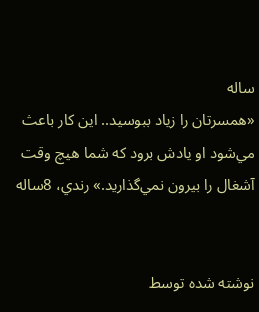ساله
«همسرتان را زياد ببوسيد.. اين كار باعث مي‌شود او يادش برود كه شما هيچ وقت آشغال را بيرون نمي‌گذاريد.» رندي، 8ساله


نوشته شده توسط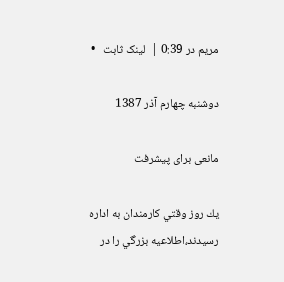مريم در 0:39 |  لینک ثابت   •

دوشنبه چهارم آذر 1387

مانعی برای پیشرفت

يك روز وقتي كارمندان به اداره رسيدند،اطلاعيه بزرگي را در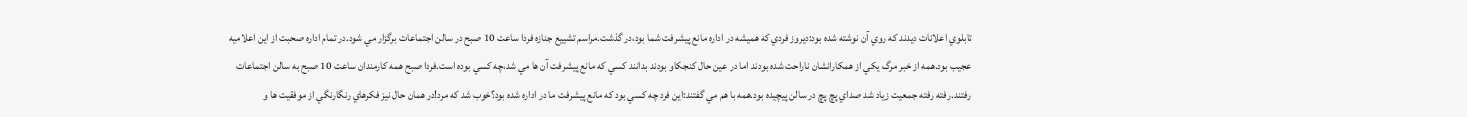تابلوي اعلانات ديدند كه روي آن نوشته شده بود:ديروز فردي كه هميشه در اداره مانع پيشرفت شما بود،در گذشت.مراسم تشييع جنازه فردا ساعت 10 صبح در سالن اجتماعات برگزار مي شود.در تمام اداره صحبت از اين اعلاميه عجيب بود.همه از خبر مرگ يكي از همكارانشان ناراحت شده بودند اما در عين حال كنجكاو بودند بدانند كسي كه مانع پيشرفت آن ها مي شد،چه كسي بوده است.فردا صبح همه كارمندان ساعت 10 صبح به سالن اجتماعات رفتند.رفته رفته جمعيت زياد شد صداي پچ پچ در سالن پيچيده بود.همه با هم مي گفتند:اين فرد چه كسي بود كه مانع پيشرفت ما در اداره شده بود؟خوب شد كه مرد!در همان حال نيز فكرهاي رنگارنگي از موفقيت ها و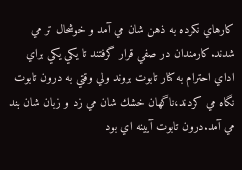كارهاي نكرده به ذهن شان مي آمد و خوشحال تر مي شدند.كارمندان در صفي قرار گرفتند تا يكي يكي براي اداي احترام به كنار تابوت بروند ولي وقتي به درون تابوت نگاه مي كردند،ناگهان خشك شان مي زد و زبان شان بند مي آمد.درون تابوت آيينه اي بود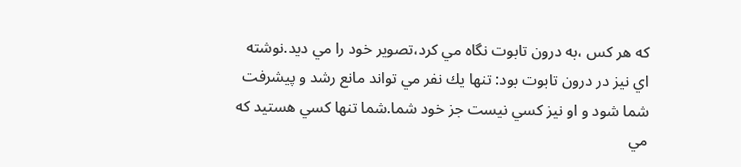كه هر كس ،به درون تابوت نگاه مي كرد،تصوير خود را مي ديد.نوشته اي نيز در درون تابوت بود: تنها يك نفر مي تواند مانع رشد و پيشرفت شما شود و او نيز كسي نيست جز خود شما.شما تنها كسي هستيد كه مي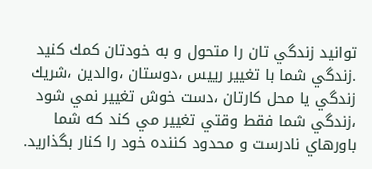توانيد زندگي تان را متحول و به خودتان كمك كنيد .زندگي شما با تغيير رييس ،دوستان ،والدين ،شريك زندگي يا محل كارتان ،دست خوش تغيير نمي شود ،زندگي شما فقط وقتي تغيير مي كند كه شما باورهاي نادرست و محدود كننده خود را كنار بگذاريد.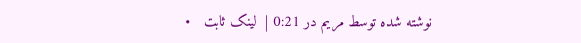نوشته شده توسط مريم در 0:21 |  لینک ثابت   •